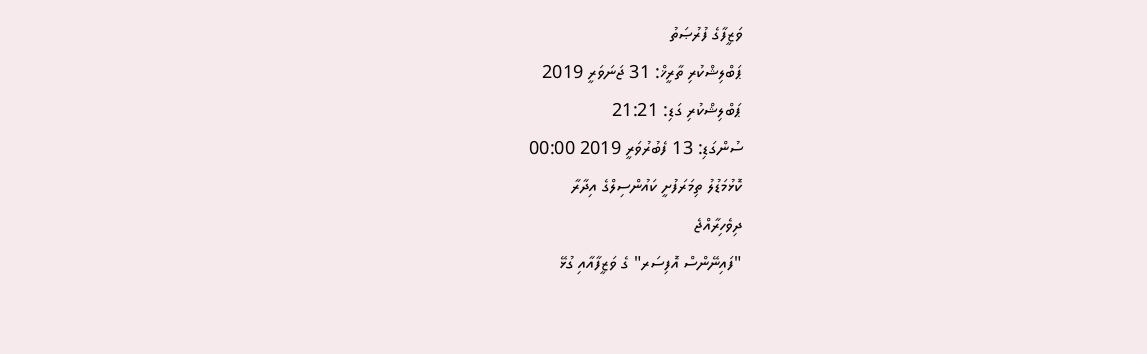ވަޒީފާގެ ފުރުޞަތު
ޕަބްލިޝްކުރި ތާރީޚް: 31 ޖަނަވަރީ 2019
ޕަބްލިޝްކުރި ގަޑި: 21:21
ސުންގަޑި: 13 ފެބުރުވަރީ 2019 00:00
ކޮޅުމަޑުލު ތިމަރަފުށީ ކައުންސިލްގެ އިދާރާ
ދިވެހިރާއްޖެ
"ފައިނޭންސް އޮފިސަރ" ގެ ވަޒީފާއާއި ގުޅޭ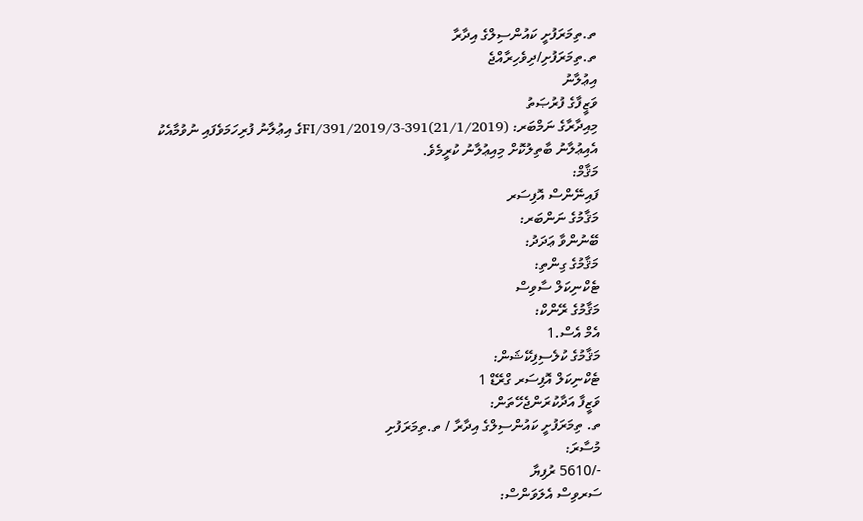ތ.ތިމަރަފުށީ ކައުންސިލްގެ އިދާރާ
ތ.ތިމަރަފުށި/ދިވެހިރާއްޖެ
އިޢުލާނު
ވަޒީފާގެ ފުރުޞަތު
މިއިދާރާގެ ނަމްބަރ: (21/1/2019)391-FI/391/2019/3ގެ އިޢުލާނު ފުރިހަމަވެފައި ނުވުމާއެކު އެއިޢުލާނު ބާތިލުކޮށް މިއިޢުލާނު ކުރީމެވެ.
މަޤާމް:
ފައިނޭންސް އޮފިސަރ
މަޤާމުގެ ނަންބަރ:
ބޭނުންވާ ޢަދަދު:
މަޤާމުގެ ގިންތި:
ޓެކްނިކަލް ސާވިސް
މަޤާމުގެ ރޭންކް:
އެމް އެސް.1
މަޤާމުގެ ކުލެސިފިކޭޝަން:
ޓެކްނިކަލް އޮފިސަރ ގްރޭޑް 1
ވަޒީފާ އަދާކުރަންޖެހޭތަން:
ތ. ތިމަރަފުށީ ކައުންސިލްގެ އިދާރާ / ތ.ތިމަރަފުށި
މުސާރަ:
-/5610 ރުފިޔާ
ސަރވިސް އެލަވަންސް: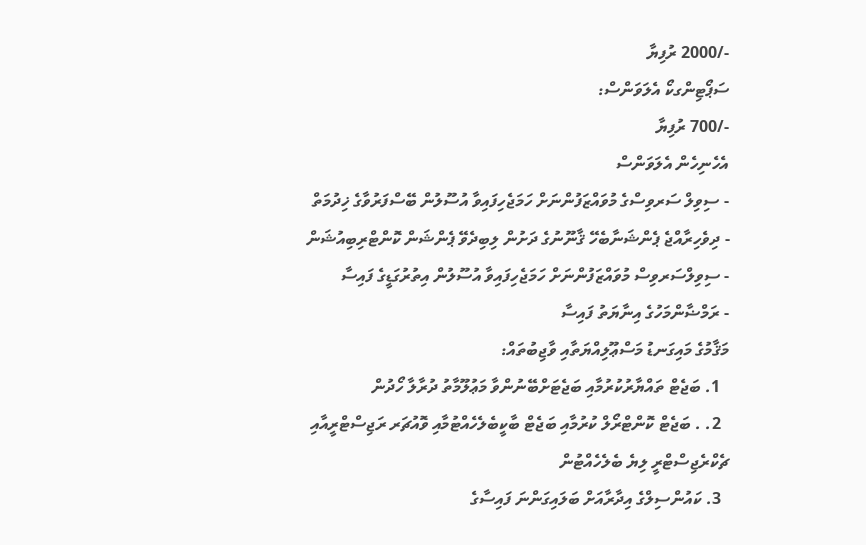-/2000 ރުފިޔާ
ސަޕޯޓިންގކޯ އެލަވަންސް:
-/700 ރުފިޔާ
އެހެނިހެން އެލަވަންސް
- ސިވިލް ސަރވިސްގެ މުވައްޒަފުންނަށް ހަމަޖެހިފައިވާ އުސޫލުން ބޭސްފަރުވާގެ ޚިދުމަތް
- ދިވެހިރާއްޖެ ޕެންޝަނާބެހޭ ޤާނޫނުގެ ދަށުން ލިބިދެވޭ ޕެންޝަން ކޮންޓްރިބިއުޝަން
- ސިވިލްސަރވިސް މުވައްޒަފުންނަށް ހަމަޖެހިފައިވާ އުސޫލުން އިތުރުގަޑީގެ ފައިސާ
- ރަމްޟާންމަހުގެ އިނާޔަތު ފައިސާ
މަޤާމުގެ މައިގަނޑު މަސްޢޫލިއްޔަތާއި ވާޖިބުތައް:
  1. ބަޖެޓް ތައްޔާރުކުރުމާއި ބަޖެޓަށްބޭނުންވާ މަޢުލޫމާތު ދުރާލާ ހޯދުން
  2. . ބަޖެޓް ކޮންޓްރޯލް ކުރުމާއި ބަޖެޓް ބާކީބެލެހެއްޓުމާއި ވޮއުޗަރ ރަޖިސްޓްރީއާއި ޗެކްރެޖިސްޓްރީ ލިޔެ ބެލެހެއްޓުން
  3. ކައުންސިލްގެ އިދާރާއަށް ބަލައިގަންނަ ފައިސާގެ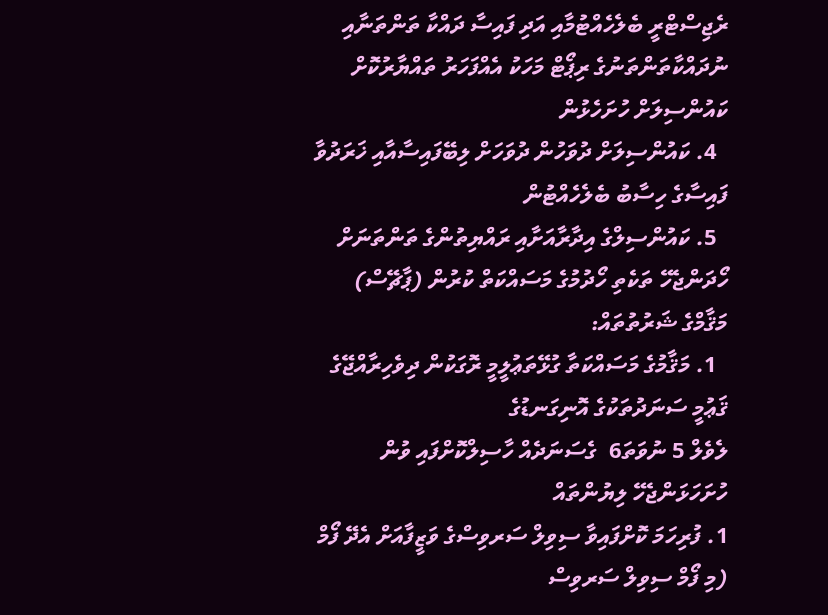ރެޖިސްޓްރީ ބެލެހެއްޓުމާއި އަދި ފައިސާ ދައްކާ ތަންތަނާއި ނުދައްކާތަންތަނުގެ ރިޕޯޓް މަހަކު އެއްފަހަރު ތައްޔާރުކޮށް ކައުންސިލަށް ހުށަހެޅުން
  4. ކައުންސިލަށް ދުވަހުން ދުވަހަށް ލިބޭފައިސާއާއި ޚަރަދުވާ ފައިސާގެ ހިސާބު ބެލެހެއްޓުން
  5. ކައުންސިލްގެ އިދާރާއަށާއި ރައްޔިތުންގެ ތަންތަނަށް ހޯދަންޖެހޭ ތަކެތި ހޯދުމުގެ މަސައްކަތް ކުރުން (ޕާޗޭސް)
މަޤާމްގެ ޝަރުތުތައް:
  1. މަޤާމުގެ މަސައްކަތާ ގުޅޭތަޢުލީމީ ރޮގަކުން ދިވެހިރާއްޖޭގެ ޤަޢުމީ ސަނަދުތަކުގެ އޮނިގަނޑުގެ
ލެވެލް 5 ނުވަތަ6  ގެސަނަދެއް ހާސިލްކޮށްފައި ވުން
ހުށަހަޅަންޖެހޭ ލިޔުންތައް
1. ފުރިހަމަ ކޮށްފައިވާ ސިވިލް ސަރވިސްގެ ވަޒީފާއަށް އެދޭ ފޯމް (މި ފޯމް ސިވިލް ސަރވިސް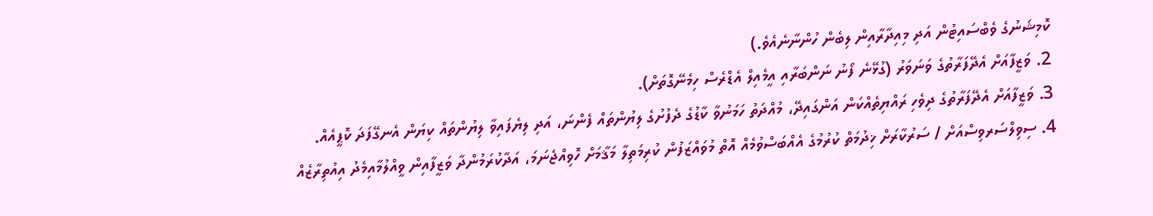ކޮމިޝަނުގެ ވެބްސައިޓުން އަދި މިއިދާރާއިން ލިބެން ހުންނާނެއެވެ.)
2. ވަޒީފާއަށް އެދޭފަރާތުގެ ވަނަވަރު (ގުޅޭނެ ފޯނު ނަންބަރާއި އީމެއިލް އެޑްރެސް ހިމެނޭގޮތަށް).
3. ވަޒީފާއަށް އެދޭފަރާތުގެ ދިވެހި ރައްޔިތެއްކަން އަންގައިދޭ، މުއްދަތު ހަމަނުވާ ކާޑުގެ ދެފުށުގެ ލިޔުންތައް ފެންނަ، އަދި ލިޔެފައިވާ ލިޔުންތައް ކިޔަން އެނގޭފަދަ ކޮޕީއެއް.
4. ސިވިލްސަރވިސްއަށް / ސަރުކާރަށް ޚިދުމަތް ކުރުމުގެ އެއްބަސްވުމެއް އޮތް މުވައްޒަފުން ކުރިމަތިލާ މަޤާމަށް ހޮވިއްޖެނަމަ، އަދާކުރަމުންދާ ވަޒީފާއިން ވީއްލުމާއިމެދު އިއުތިރާޒެއް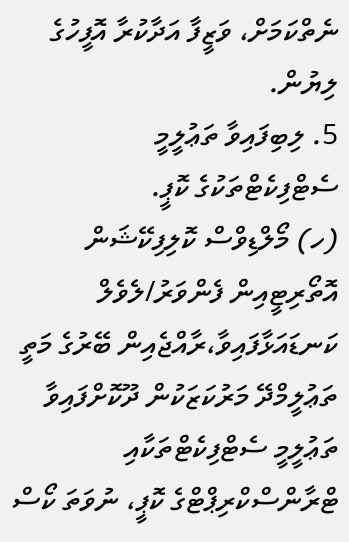ނެތްކަމަށް، ވަޒީފާ އަދާކުރާ އޮފީހުގެ ލިޔުން.
5. ލިބިފައިވާ ތަޢުލީމީ ސެޓްފިކެޓްތަކުގެ ކޮޕީ.
(ހ) މޯލްޑިވްސް ކޮލިފިކޭޝަން އޮތޯރިޓީއިން ފެންވަރު/ލެވެލް ކަނޑައަޅާފައިވާ،ރާއްޖެއިން ބޭރުގެ މަތީ ތަޢުލީމްދޭ މަރުކަޒަކުން ދޫކޮށްފައިވާ ތަޢުލީމީ ސެޓްފިކެޓްތަކާއި ޓްރާންސްކްރިޕްޓްގެ ކޮޕީ، ނުވަތަ ކޯސް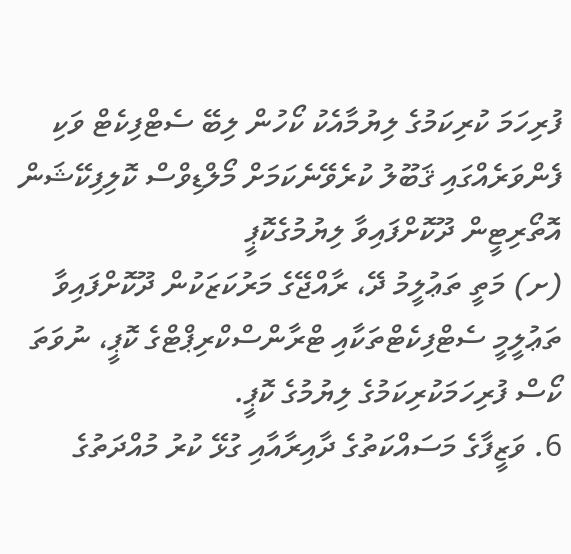ފުރިހަމަ ކުރިކަމުގެ ލިޔުމާއެކު ކޯހުން ލިބޭ ސެޓްފިކެޓް ވަކި ފެންވަރެއްގައި ޤަބޫލު ކުރެވޭނެކަމަށް މޯލްޑިވްސް ކޮލިފިކޭޝަން އޮތޯރިޓީން ދޫކޮށްފައިވާ ލިޔުމުގެކޮޕީ
(ށ) މަތީ ތަޢުލީމު ދޭ، ރާއްޖޭގެ މަރުކަޒަކުން ދޫކޮށްފައިވާ ތަޢުލީމީ ސެޓްފިކެޓްތަކާއި ޓްރާންސްކްރިޕްޓްގެ ކޮޕީ، ނުވަތަ ކޯސް ފުރިހަމަކުރިކަމުގެ ލިޔުމުގެ ކޮޕީ.
6. ވަޒީފާގެ މަސައްކަތުގެ ދާއިރާއާއި ގުޅޭ ކުރު މުއްދަތުގެ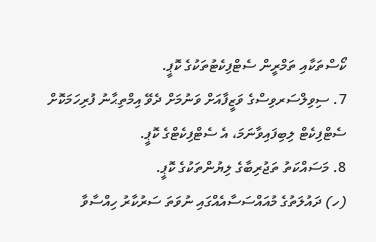ކޯސްތަކާއި ތަމްރީން ސެޓްފިކެޓުތަކުގެ ކޮޕީ.
7. ސިވިލްސަރވިސްގެ ވަޒީފާއަށް ވަނުމަށް ދެވޭ އިމްތިޙާނު ފުރިހަމަކޮށް ސެޓްފިކެޓް ލިބިފައިވާނަމަ، އެ ސެޓްފިކެޓްގެ ކޮޕީ.
8. މަސައްކަތު ތަޖުރިބާގެ ލިޔުންތަކުގެ ކޮޕީ.
(ހ) ދައުލަތުގެ މުއައްސަސާއެއްގައި ނުވަތަ ސަރުކާރު ހިއްސާވާ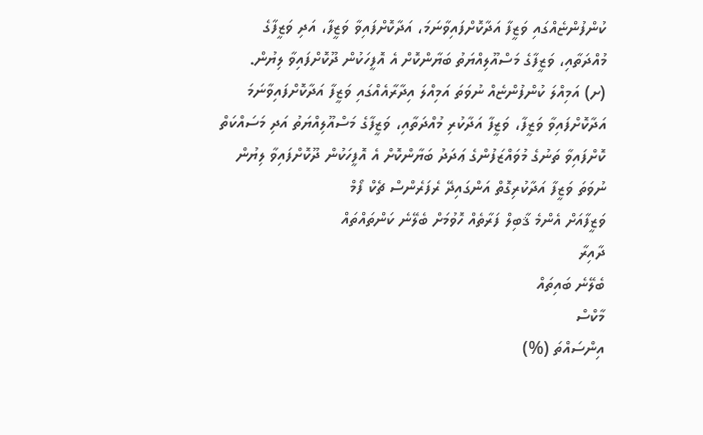ކުންފުންޏެއްގައި ވަޒީފާ އަދާކޮށްފައިވާނަމަ، އަދާކޮށްފައިވާ ވަޒީފާ، އަދި ވަޒީފާގެ މުއްދަތާއި، ވަޒީފާގެ މަސްއޫލިއްޔަތު ބަޔާންކޮށް އެ އޮފީހަކުން ދޫކޮށްފައިވާ ލިޔުން.
(ށ) އަމިއްލަ ކުންފުންޏެއް ނުވަތަ އަމިއްލަ އިދާރާއެއްގައި ވަޒީފާ އަދާކޮށްފައިވާނަމަ އަދާކޮށްފައިވާ ވަޒީފާ، ވަޒީފާ އަދާކުރި މުއްދަތާއި، ވަޒީފާގެ މަސްއޫލިއްޔަތު އަދި މަސައްކަތް ކޮށްފައިވާ ތަނުގެ މުވައްޒަފުންގެ ޢަދަދު ބަޔާންކޮށް އެ އޮފީހަކުން ދޫކޮށްފައިވާ ލިޔުން ނުވަތަ ވަޒީފާ އަދާކުރިގޮތް އަންގައިދޭ ރެފަރެންސް ޗެކް ފޯމް
ވަޒީފާއަށް އެންމެ ޤާބިލް ފަރާތެއް ހޮވުމަށް ބެލޭނެ ކަންތައްތައް
ދާއިރާ
ބެލޭނެ ބައިތައް
މާކްސް
އިންސައްތަ (%)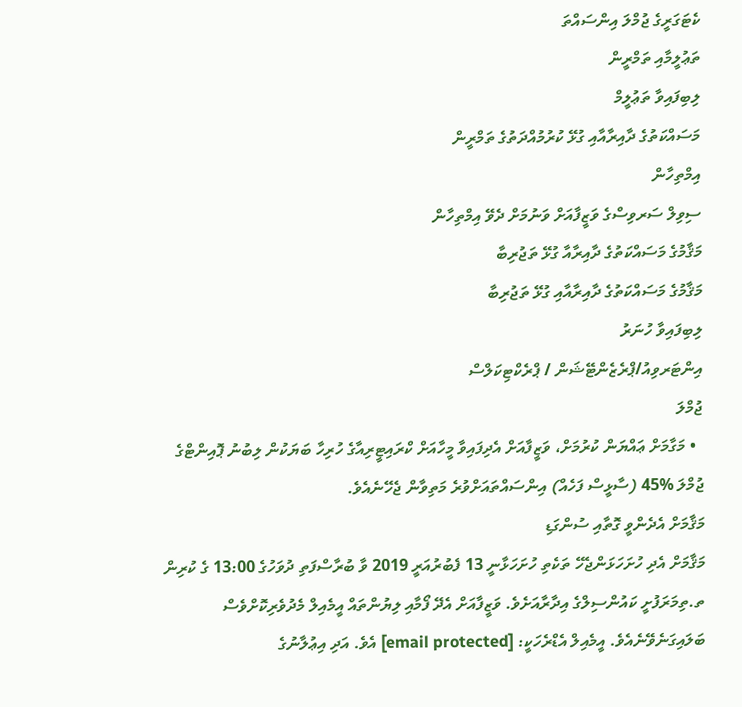ކެޓަގަރީގެ ޖުމްލަ އިންސައްތަ
ތަޢުލީމާއި ތަމްރީން
ލިބިފައިވާ ތަޢުލީމް
މަސައްކަތުގެ ދާއިރާއާއި ގުޅޭ ކުރުމުއްދަތުގެ ތަމްރީން
އިމްތިހާން
ސިވިލް ސަރވިސްގެ ވަޒީފާއަށް ވަނުމަށް ދެވޭ އިމްތިހާން
މަޤާމުގެ މަސައްކަތުގެ ދާއިރާއާ ގުޅޭ ތަޖުރިބާ
މަޤާމުގެ މަސައްކަތުގެ ދާއިރާއާއި ގުޅޭ ތަޖުރިބާ
ލިބިފައިވާ ހުނަރު
އިންޓަރވިއު/ޕްރެޒެންޓޭޝަން / ޕްރެކްޓިކަލްސް
ޖުމްލަ
  • މަގާމަށް ޢައްޔަން ކުރުމަށް، ވަޒީފާއަށް އެދިފައިވާ މީހާއަށް ކްރައިޓީރިއާގެ ހުރިހާ ބަޔަކުން ލިބުނު ޕޮއިންޓްގެ ޖުމްލަ %45 (ސާޅީސް ފަހެއް) އިންސައްތައަށްވުރެ މަތިވާން ޖެހޭނެއެވެ.
މަޤާމަށް އެދެންވީ ގޮތާއި ސުންގަޑި
މަޤާމަށް އެދި ހުށަހަޅަންޖެހޭ ތަކެތި ހުށަހަޅާނީ 13 ފެބުރުއަރީ 2019 ވާ ބުރާސްފަތި ދުވަހުގެ 13:00 ގެ ކުރިން ތ.ތިމަރަފުށީ ކައުންސިލްގެ އިދާރާއަށެވެ. ވަޒީފާއަށް އެދޭ ފޯމާއި ލިޔުންތައް އީމެއިލް މެދުވެރިކޮށްވެސް ބަލައިގަނެވޭނެއެވެ. އީމެއިލް އެޑްރެހަކީ: [email protected] އެވެ. އަދި އިޢުލާނުގެ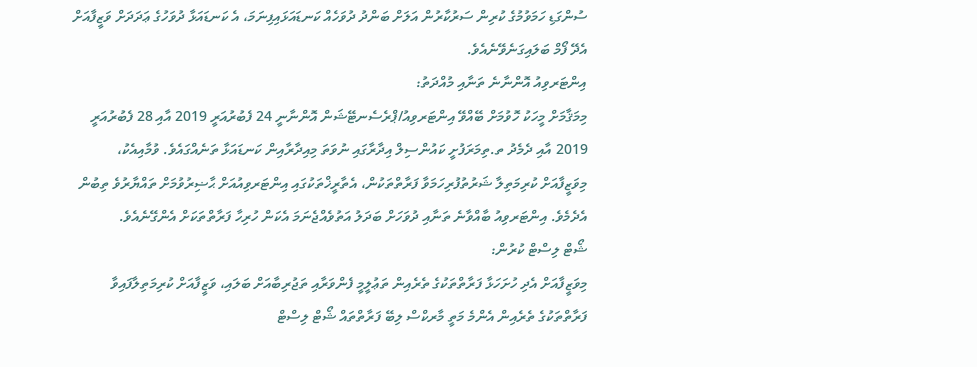ސުންގަޑި ހަމަވުމުގެ ކުރިން ސަރުކާރުން އަލަށް ބަންދު ދުވަހެއް ކަނޑައަޅައިފިނަމަ، އެ ކަނޑައަޅާ ދުވަހުގެ ޢަދަދަށް ވަޒީފާއަށް އެދޭ ފޯމް ބަލައިގަނެވޭނެއެވެ.
އިންޓަރވިއު އޮންނާނެ ތަނާއި މުއްދަތު:
މިމަޤާމަށް މީހަކު ހޮވުމަށް ބޭއްވޭ އިންޓަރވިއު/ޕްރެސެނޓޭޝަން އޮންނާނީ 24 ފެބުރުއަރީ 2019 އާއި 28 ފެބުރުއަރީ 2019 އާއި ދެމެދު ތ.ތިމަރަފުށީ ކައުންސިލް އިދާރާގައި ނުވަތަ މިއިދާރާއިން ކަނޑައަޅާ ތަނެއްގައެވެ. ވުމާއިއެކު، މިވަޒީފާއަށް ކުރިމަތިލާ ޝަރުތުފުރިހަމަވާ ފަރާތްތަކުން، އެތާރީޚްތަކުގައި އިންޓަރވިއުއަށް ޙާޟިރުވުމަށް ތައްޔާރުވެ ތިބުން އެދެމެވެ. އިންޓަރވިއު ބާއްވާނެ ތަނާއި ދުވަހަށް ބަދަލު އަތުވެއްޖެނަމަ އެކަން ހުރިހާ ފަރާތްތަކަށް އެންގޭނެއެވެ.
ޝޯޓް ލިސްޓް ކުރުން:
މިވަޒީފާއަށް އެދި ހުށަހަޅާ ފަރާތްތަކުގެ ތެރެއިން ތަޢުލީމީ ފެންވަރާއި ތަޖުރިބާއަށް ބަލައި، ވަޒީފާއަށް ކުރިމަތިލާފައިވާ ފަރާތްތަކުގެ ތެރެއިން އެންމެ މަތީ މާރކްސް ލިބޭ ފަރާތްތައް ޝޯޓް ލިސްޓް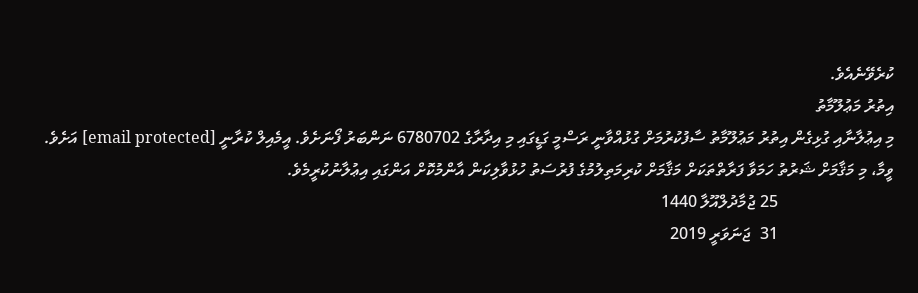ކުރެވޭނެއެވެ.
އިތުރު މަޢުލޫމާތު
މި އިޢުލާނާއި ގުޅިގެން އިތުރު މަޢުލޫމާތު ސާފުކުރުމަށް ގުޅުއްވާނީ ރަސްމީ ގަޑީގައި މި އިދާރާގެ 6780702 ނަންބަރު ފޯނަށެވެ. އީމެއިލް ކުރާނީ [email protected] އަށެވެ.
ވީމާ، މި މަޤާމަށް ޝަރުތު ހަމަވާ ފަރާތްތަކަށް މަޤާމަށް ކުރިމަތިލުމުގެ ފުރުސަތު ހުޅުވާލިކަން އާންމުކޮށް އަންގައި އިޢުލާނުކުރީމެވެ.
                            25 ޖުމާދުލްއޫލާ 1440
                            31  ޖަނަވަރީ 2019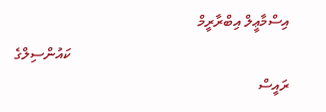އިސްމާޢީލް އިބްރާރީމް
                                                            ކައުންސިލްގެ ރައީސް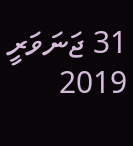31 ޖަނަވަރީ 2019